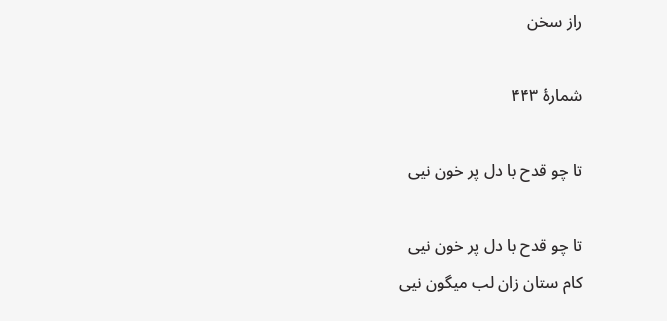راز سخن

شمارهٔ ۴۴۳

تا چو قدح با دل پر خون نیی

تا چو قدح با دل پر خون نیی
کام ستان زان لب میگون نیی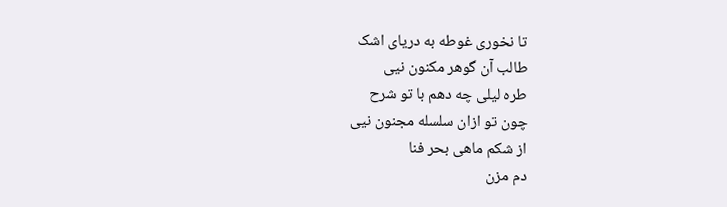تا نخوری غوطه به دریای اشک
طالب آن گوهر مکنون نیی
طره لیلی چه دهم با تو شرح
چون تو ازان سلسله مجنون نیی
از شکم ماهی بحر فنا
دم مزن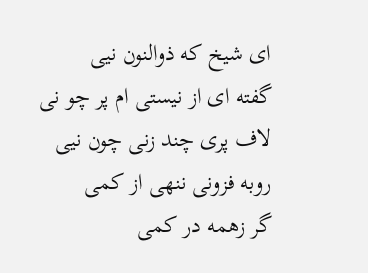ای شیخ که ذوالنون نیی
گفته ای از نیستی ام پر چو نی
لاف پری چند زنی چون نیی
روبه فزونی ننهی از کمی
گر زهمه در کمی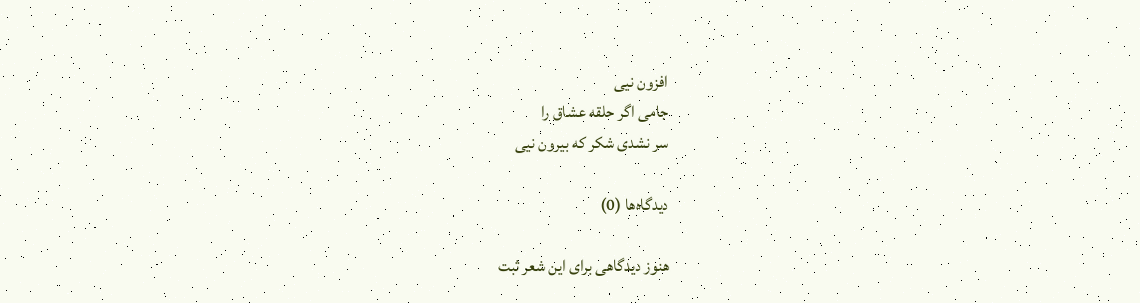افزون نیی
جامی اگر حلقه عشاق را
سر نشدی شکر که بیرون نیی

دیدگاه‌ها (0)

هنوز دیدگاهی برای این شعر ثبت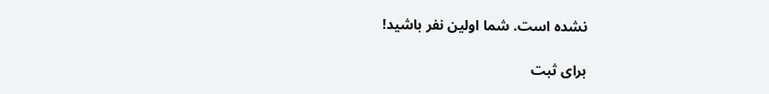نشده است. شما اولین نفر باشید!

برای ثبت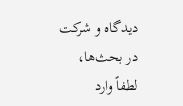دیدگاه و شرکت در بحث‌ها، لطفاً وارد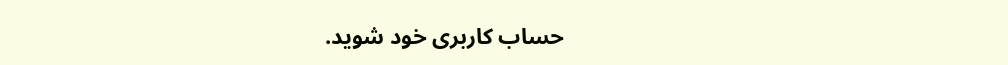حساب کاربری خود شوید.